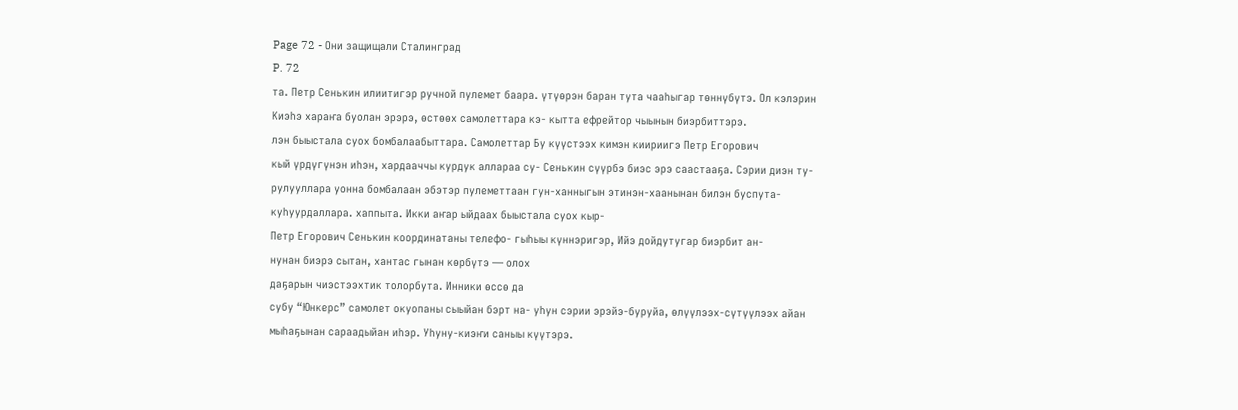Page 72 - Они защищали Сталинград
P. 72
та. Петр Сенькин илиитигэр ручной пулемет баара. үтүөрэн баран тута чааһыгар төннүбүтэ. Ол кэлэрин
Киэһэ хараҥа буолан эрэрэ, өстөөх самолеттара кэ- кытта ефрейтор чыынын биэрбиттэрэ.
лэн быыстала суох бомбалаабыттара. Самолеттар Бу күүстээх кимэн киириигэ Петр Егорович
кый үрдүгүнэн иһэн, хардааччы курдук аллараа су- Сенькин сүүрбэ биэс эрэ саастааҕа. Сэрии диэн ту-
рулууллара уонна бомбалаан эбэтэр пулеметтаан гун-ханныгын этинэн-хаанынан билэн буспута-
куһуурдаллара. хаппыта. Икки аҥар ыйдаах быыстала суох кыр-
Петр Егорович Сенькин координатаны телефо- гыһыы күннэригэр, Ийэ дойдутугар биэрбит ан-
нунан биэрэ сытан, хантас гынан көрбүтэ — олох
даҕарын чиэстээхтик толорбута. Инники өссө да
субу “Юнкерс” самолет окуопаны сыыйан бэрт на- уһун сэрии эрэйэ-буруйа, өлүүлээх-сүтүүлээх айан
мыһаҕынан сараадыйан иһэр. Уһуну-киэҥи саныы күүтэрэ.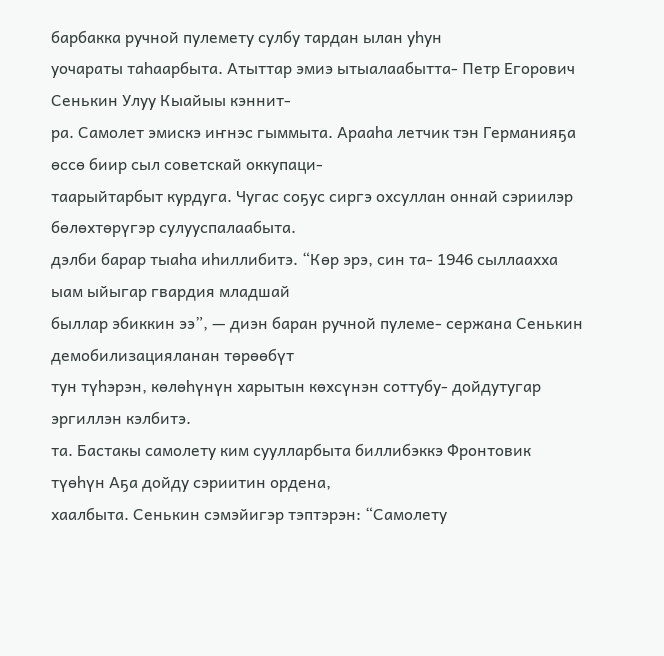барбакка ручной пулемету сулбу тардан ылан уһун
уочараты таһаарбыта. Атыттар эмиэ ытыалаабытта- Петр Егорович Сенькин Улуу Кыайыы кэннит-
ра. Самолет эмискэ иҥнэс гыммыта. Арааһа летчик тэн Германияҕа өссө биир сыл советскай оккупаци-
таарыйтарбыт курдуга. Чугас соҕус сиргэ охсуллан оннай сэриилэр бөлөхтөрүгэр сулууспалаабыта.
дэлби барар тыаһа иһиллибитэ. “Көр эрэ, син та- 1946 сыллаахха ыам ыйыгар гвардия младшай
быллар эбиккин ээ”, — диэн баран ручной пулеме- сержана Сенькин демобилизацияланан төрөөбүт
тун түһэрэн, көлөһүнүн харытын көхсүнэн соттубу- дойдутугар эргиллэн кэлбитэ.
та. Бастакы самолету ким суулларбыта биллибэккэ Фронтовик түөһүн Аҕа дойду сэриитин ордена,
хаалбыта. Сенькин сэмэйигэр тэптэрэн: “Самолету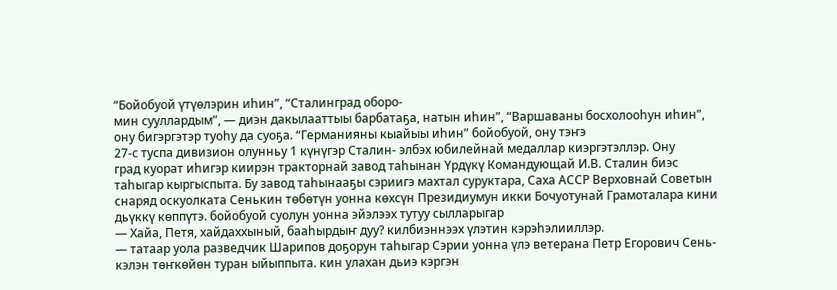“Бойобуой үтүөлэрин иһин”, “Сталинград оборо-
мин сууллардым”, — диэн дакылааттыы барбатаҕа, натын иһин”, “Варшаваны босхолооһун иһин”,
ону бигэргэтэр туоһу да суоҕа. “Германияны кыайыы иһин” бойобуой, ону тэҥэ
27-с туспа дивизион олунньу 1 күнүгэр Сталин- элбэх юбилейнай медаллар киэргэтэллэр. Ону
град куорат иһигэр киирэн тракторнай завод таһынан Үрдүкү Командующай И.В. Сталин биэс
таһыгар кыргыспыта. Бу завод таһынааҕы сэриигэ махтал суруктара, Саха АССР Верховнай Советын
снаряд оскуолката Сенькин төбөтүн уонна көхсүн Президиумун икки Бочуотунай Грамоталара кини
дьүккү көппүтэ. бойобуой суолун уонна эйэлээх тутуу сылларыгар
— Хайа, Петя, хайдаххыный, бааһырдыҥ дуу? килбиэннээх үлэтин кэрэһэлииллэр.
— татаар уола разведчик Шарипов доҕорун таһыгар Сэрии уонна үлэ ветерана Петр Егорович Сень-
кэлэн төҥкөйөн туран ыйыппыта. кин улахан дьиэ кэргэн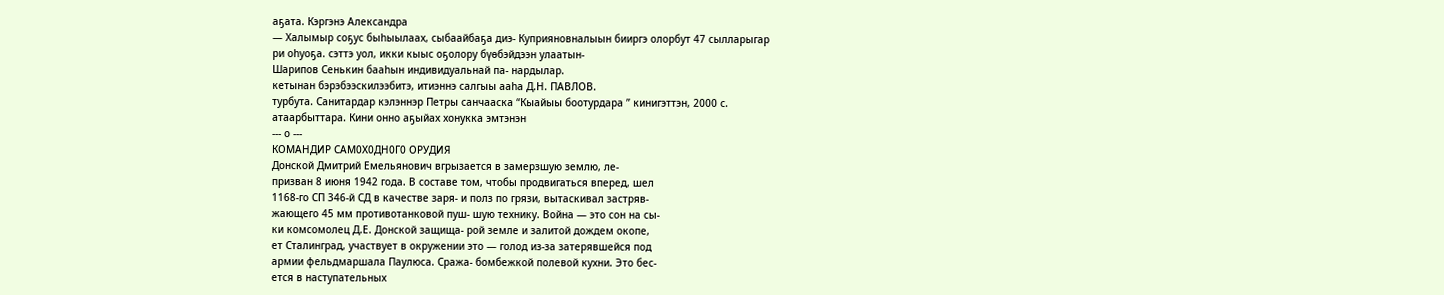аҕата. Кэргэнэ Александра
— Халымыр соҕус быһыылаах, сыбаайбаҕа диэ- Куприяновналыын бииргэ олорбут 47 сылларыгар
ри оһуоҕа. сэттэ уол, икки кыыс оҕолору бүөбэйдээн улаатын-
Шарипов Сенькин бааһын индивидуальнай па- нардылар.
кетынан бэрэбээскилээбитэ, итиэннэ салгыы ааһа Д.Н. ПАВЛОВ.
турбута. Санитардар кэлэннэр Петры санчааска “Кыайыы боотурдара ” кинигэттэн, 2000 с.
атаарбыттара. Кини онно аҕыйах хонукка эмтэнэн
--- о ---
КОМАНДИР САМ0Х0ДН0Г0 ОРУДИЯ
Донской Дмитрий Емельянович вгрызается в замерзшую землю, ле-
призван 8 июня 1942 года. В составе том, чтобы продвигаться вперед, шел
1168-го СП 346-й СД в качестве заря- и полз по грязи, вытаскивал застряв-
жающего 45 мм противотанковой пуш- шую технику. Война — это сон на сы-
ки комсомолец Д.Е. Донской защища- рой земле и залитой дождем окопе,
ет Сталинград, участвует в окружении это — голод из-за затерявшейся под
армии фельдмаршала Паулюса. Сража- бомбежкой полевой кухни. Это бес-
ется в наступательных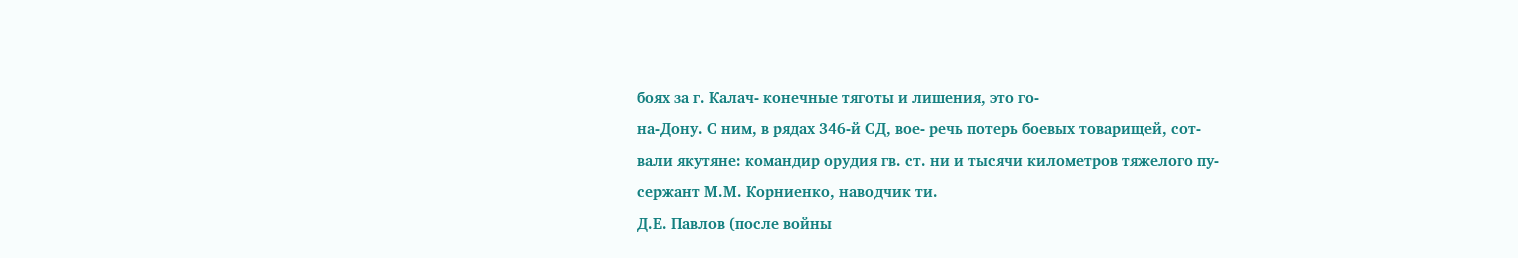боях за г. Калач- конечные тяготы и лишения, это го-
на-Дону. С ним, в рядах 346-й СД, вое- речь потерь боевых товарищей, сот-
вали якутяне: командир орудия гв. ст. ни и тысячи километров тяжелого пу-
сержант М.М. Корниенко, наводчик ти.
Д.Е. Павлов (после войны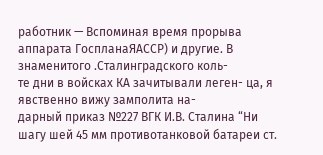работник — Вспоминая время прорыва
аппарата ГоспланаЯАССР) и другие. В знаменитого .Сталинградского коль-
те дни в войсках КА зачитывали леген- ца, я явственно вижу замполита на-
дарный приказ №227 ВГК И.В. Сталина “Ни шагу шей 45 мм противотанковой батареи ст.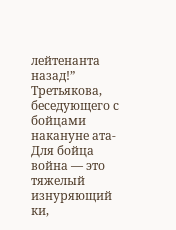лейтенанта
назад!” Третьякова, беседующего с бойцами накануне ата-
Для бойца война — это тяжелый изнуряющий ки,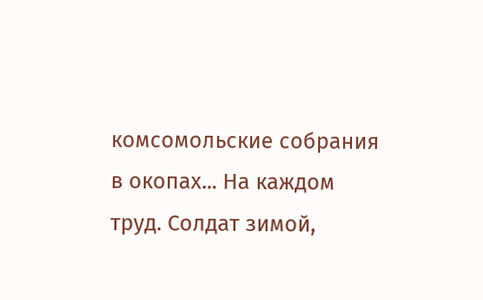комсомольские собрания в окопах... На каждом
труд. Солдат зимой,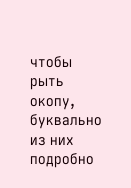чтобы рыть окопу, буквально из них подробно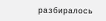разбиралось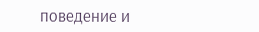поведение и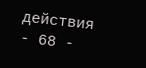действия
- 68 -